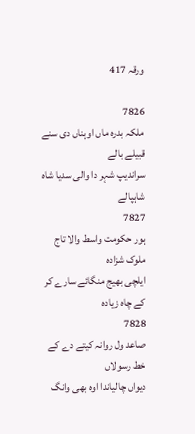ورقہ 417

7826
ملکہ بدرہ ماں اوہناں دی سنے قبیلے بالے
سراندیپ شہر دا والی سدیا شاہ شاہپالے
7827
ہور حکومت واسط والا تاج ملوک شزادہ
ایلچی بھیج منگائے سارے کر کے چاہ زیادہ
7828
صاعد ول روانہ کیتے دے کے خط رسولاں
دیواں چالیاندا اوہ بھی وانگ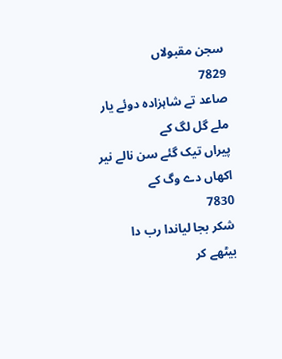سجن مقبولاں
7829
صاعد تے شاہزادہ دوئے یار ملے گل لگ کے
پیراں تیک گئے سن نالے نیر اکھاں دے وگ کے
7830
شکر بجا لیاندا رب دا بیٹھے کر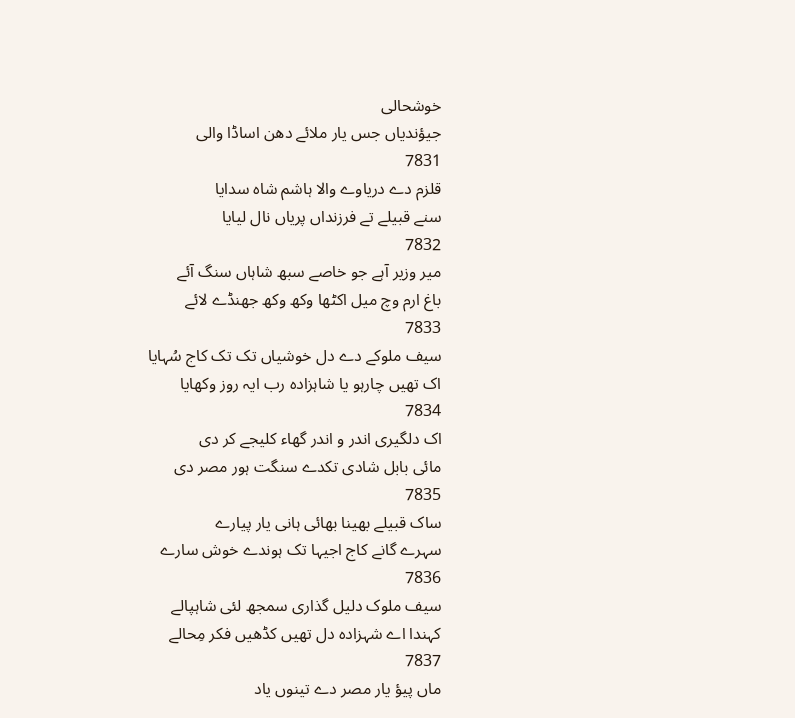خوشحالی
جیؤندیاں جس یار ملائے دھن اساڈا والی
7831
قلزم دے دریاوے والا ہاشم شاہ سدایا
سنے قبیلے تے فرزنداں پریاں نال لیایا
7832
میر وزیر آہے جو خاصے سبھ شاہاں سنگ آئے
باغ ارم وچ میل اکٹھا وکھ وکھ جھنڈے لائے
7833
سیف ملوکے دے دل خوشیاں تک تک کاج سُہایا
اک تھیں چارہو یا شاہزادہ رب ایہ روز وکھایا
7834
اک دلگیری اندر و اندر گھاء کلیجے کر دی
مائی بابل شادی تکدے سنگت ہور مصر دی
7835
ساک قبیلے بھینا بھائی ہانی یار پیارے
سہرے گانے کاج اجیہا تک ہوندے خوش سارے
7836
سیف ملوک دلیل گذاری سمجھ لئی شاہپالے
کہندا اے شہزادہ دل تھیں کڈھیں فکر مِحالے
7837
ماں پیؤ یار مصر دے تینوں یاد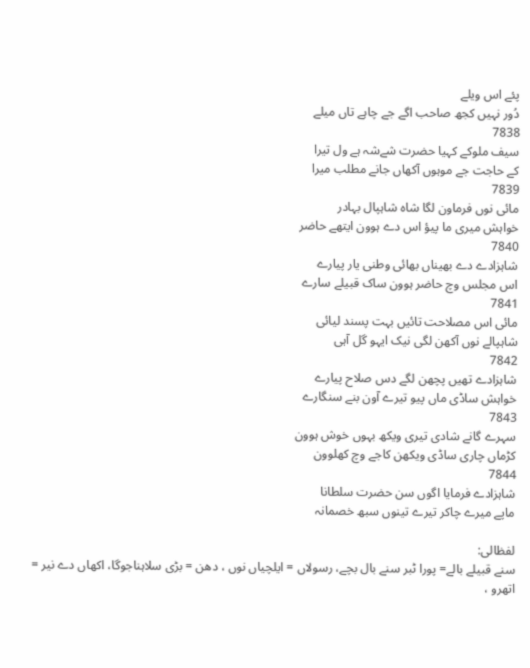پئے اس ویلے
دُور نہیں کجھ صاحب اگے جے چاہے تاں میلے
7838
سیف ملوکے کہیا حضرت شےشہ ہے ول تیرا
کے حاجت جے موہوں آکھاں جانے مطلب میرا
7839
مائی نوں فرماون لگا شاہ شاہپال بہادر
خواہش میری ما پیؤ اس دے ہوون ایتھے حاضر
7840
شاہزادے دے بھیناں بھائی وطنی یار پیارے
اس مجلس وچ حاضر ہوون ساک قبیلے سارے
7841
مائی اس مصلاحت تائیں بہت پسند لیائی
شاہپالے نوں آکھن لگی نیک ایہو گل آہی
7842
شاہزادے تھیں پچھن لگے دس صلاح پیارے
خواہش ساڈی ماں پیو تیرے آون بنے سنگارے
7843
سہرے گانے شادی تیری ویکھ بہوں خوش ہوون
کڑماں چاری ساڈی ویکھن کاجے وچ کھلوون
7844
شاہزادے فرمایا اگوں سن حضرت سلطانا
ماپے میرے چاکر تیرے تینوں سبھ خصمانہ

لفظالی:
سنے قبیلے بالے= پورا ٹبر سنے بال بچے، رسولاں = ایلچیاں نوں ، دھن = بڑی سلاہناجوگا، اکھاں دے نیر = اتھرو ،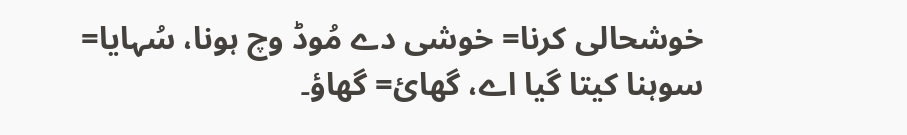خوشحالی کرنا= خوشی دے مُوڈ وچ ہونا، سُہایا= سوہنا کیتا گیا اے، گھائ= گھاؤ۔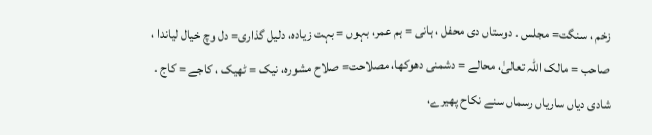زخم ، سنگت= مجلس ۔ دوستاں دی محفل ، ہانی = ہم عمر، بہوں = بہت زیادہ، دلیل گذاری= دل وچ خیال لیاندا ، صاحب = مالک اللہ تعالیٰ، محالے = دشمنی دھوکھا، مصلاحت= صلاح مشورہ، نیک = ٹھیک ، کاجے = کاج ۔ شادی دیاں ساریاں رسماں سنے نکاح پھیرے،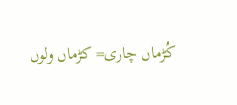کُڑماں چاری= کڑماں ولوں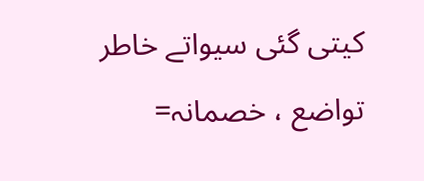کیتی گئی سیواتے خاطر تواضع ، خصمانہ=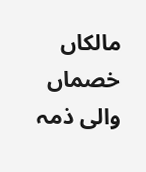مالکاں خصماں والی ذمہ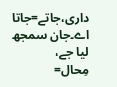داری،جاتے=جاتا اے۔جان سمجھ لیا جے،
مِحال=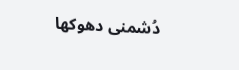دُشمنی دھوکھا